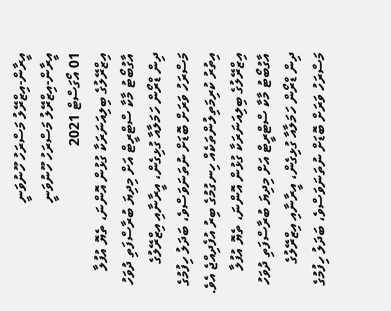އީރާން-އިޒްރޭލު މަސްރަހު ހޫނުވަނީ
އީރާން-އިޒްރޭލު މަސްރަހު ހޫނުވަނީ
01 އޯގަސްޓް 2021
އިޒްރޭލުގެ ބިލިއަނަރަކާ ގުޅުން އޮންނަ، ތެޔޮ އުފުލާ އާގުބޯޓު މާކާ ސްޓްރީޓް އަށް މިދިޔަ ބުރާސްފަތި ދުވަހު ދިން ޑްރޯން ހަމަލާއާ ގުޅިގެން، އީރާނާއި އިޒްރޭލުގެ މަސްރަހު ވަރަށް ބޮޑަށް ނުތަނަވަސްވެ، ބަދަލު ހިފުމުގެ އިތުރު ކުރިމަތިލުންތަކެއް ހިނގުމުގެ ބިރު އުފެދިއްޖެ އެވެ.
އިޒްރޭލުގެ ބިލިއަނަރަކާ ގުޅުން އޮންނަ، ތެޔޮ އުފުލާ އާގުބޯޓު މާކާ ސްޓްރީޓް އަށް މިދިޔަ ބުރާސްފަތި ދުވަހު ދިން ޑްރޯން ހަމަލާއާ ގުޅިގެން، އީރާނާއި އިޒްރޭލުގެ މަސްރަހު ވަރަށް ބޮޑަށް ނުތަނަވަސްވެ، ބަދަލު ހިފުމުގެ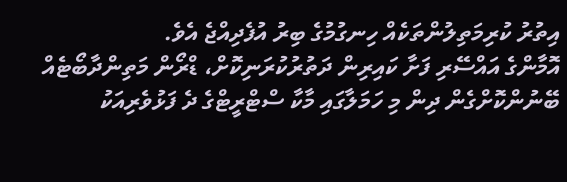އިތުރު ކުރިމަތިލުންތަކެއް ހިނގުމުގެ ބިރު އުފެދިއްޖެ އެވެ.
އޮމާންގެ އައްސޭރި ފަށާ ކައިރިން ދަތުރުކުރަނިކޮށް، ޑްރޯން މަތިންދާބޯޓެއް ބޭނުންކޮށްގެން ދިން މި ހަމަލާގައި މާކާ ސްޓްރީޓްގެ ދެ ފަޅުވެރިއަކު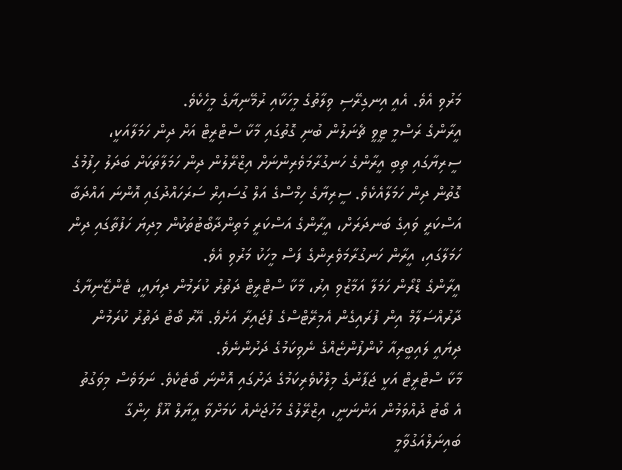މަރުވި އެވެ. އެއީ އިނގިރޭސި ވިލާތުގެ މީހަކާއި ރުމޭނިޔާގެ މީހެކެވެ.
އީރާންގެ ރަސްމީ ޓީވީ ޗެނަލުން ބުނި ގޮތުގައި މާކާ ސްޓްރީޓް އަށް ދިން ހަމަލާއަކީ، ސީރިޔާގައި ތިބި އީރާންގެ ހަނގުރާމަވެރިންނަށް އިޒްރޭލުން ދިން ހަމަލާތަކަށް ބަދަލު ހިފުމުގެ ގޮތުން ދިން ހަމަލާއެކެވެ. ސީރިޔާގެ ހިމްސްގެ އަލް ގުސައިރް ސަރަހައްދުގައި އޮންނަ އައްދަބާ އަސްކަރީ ވައިގެ ބަނދަރަށް، އީރާންގެ އަސްކަރީ މަތިންދާބޯޓުތަކުން މިދިޔަ ހަފުތާގައި ދިން ހަމަލާގައި، އީރާން ހަނގުރާމަވެރިންގެ ފަސް މީހަކު މަރުވި އެވެ.
އީރާންގެ ޑްރޯން ހަމަލާ އަމާޒުވި އިރު، މާކާ ސްޓްރީޓް ދަތުރު ކުރަމުން ދިޔައީ، ޓެންޒޭނިޔާގެ ދާރުއްސަލާމް އިން ފުރައިގެން އެމިރޭޓްސްގެ ފުޖައިރާ އަށެވެ. އޭރު ބޯޓު ދަތުރު ކުރަމުން ދިޔައީ ލައިބީރިއާ ކުންފުންޏެއްގެ ނެވިކަމުގެ ދަށުންނެވެ.
މާކާ ސްޓްރީޓް އަކީ ޖަޕާނުގެ މިލްކުވެރިކަމުގެ ދަށުގައި އޮންނަ ބޯޓެކެވެ. ނަމަވެސް މިވަގުތު އެ ބޯޓު ދުއްވަމުން އަންނަނީ، އިޒްރޭލުގެ މަހުޖަނެއް ކަމަށްވާ އީޔާލް އޫފޯ ހިންގާ ބައިނަލްއަގުވާމީ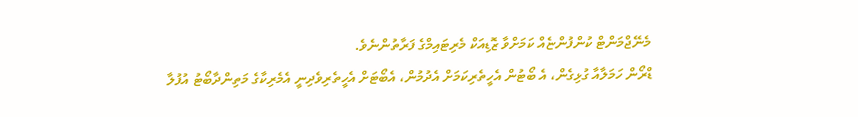މެނޭޖްމަންޓް ކުންފުންޏެއް ކަމަށްވާ ޒޮޑިއަކް މެރިޓައިމްގެ ފަރާތުންނެވެ.
ޑްރޯން ހަމަލާއާ ގުޅިގެން، އެ ބޯޓުން އެހީތެރިކަމަށް އެދުމުން، އެބޯޓަށް އެހީތެރިވެދިނީ އެމެރިކާގެ މަތިންދާބޯޓު އުފުލާ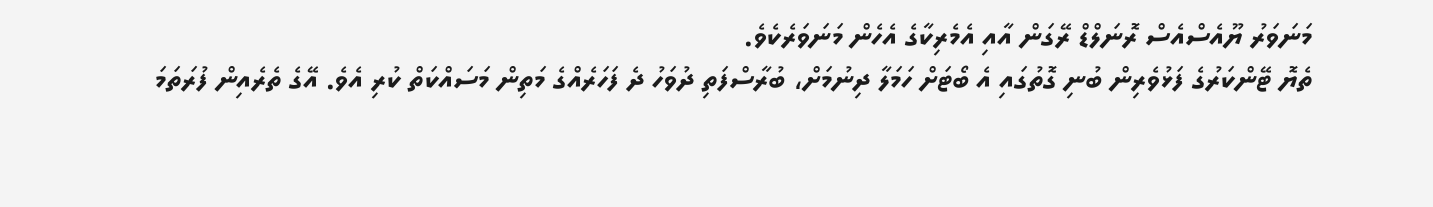މަނަވަރު ޔޫއެސްއެސް ރޮނަލްޑް ރޭގަން އާއި އެމެރިކާގެ އެހެން މަނަވަރެކެވެ.
ތެޔޮ ޓޭންކަރުގެ ފަޅުވެރިން ބުނި ގޮތުގައި އެ ބޯޓަށް ހަމަލާ ދިނުމަށް، ބުރާސްފަތި ދުވަހު ދެ ފަހަރެއްގެ މަތިން މަސައްކަތް ކުރި އެވެ. އޭގެ ތެރެއިން ފުރަތަމަ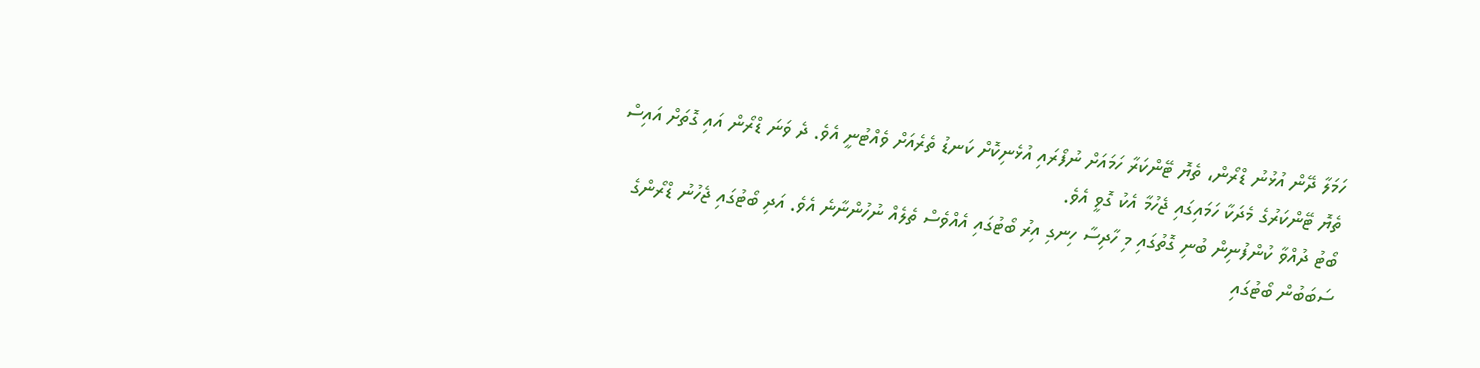ހަމަލާ ދޭން އުޅުނު ޑްރޯން، ތެޔޮ ޓޭންކަރާ ހަމައަށް ނުފޯރައި އުޅެނިކޮށް ކަނޑު ތެރެއަށް ވެއްޓުނީ އެވެ. ދެ ވަނަ ޑްރޯން އައި ގޮތަށް އައިސް ތެޔޮ ޓޭންކަރުގެ މެދަކާ ހަމައިގައި ޖެހުމާ އެކު ގޮވީ އެވެ.
ބޯޓު ދުއްވާ ކުންފުނިން ބުނި ގޮތުގައި މި ހާދިސާ ހިނގި އިރު ބޯޓުގައި އެއްވެސް ތެލެއް ނުހުންނާނެ އެވެ. އަދި ބޯޓުގައި ޖެހުނު ޑްރޯންގެ ސަބަބުން ބޯޓުގައި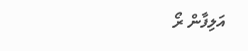އަލިފާން ރޯ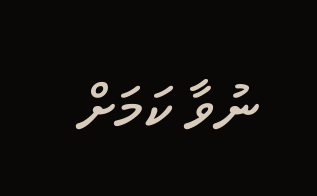ނުވާ ކަމަށް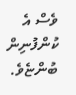ވެސް އެ ކުންފުނިން ބުންޏެވެ.